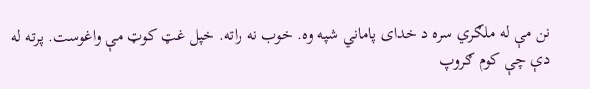نن مې له ملګري سره د خدای پاماني شپه وه. خوب نه راته. خپل غټ کوټ مې واغوست. پرته له دې چې کوم ګروپ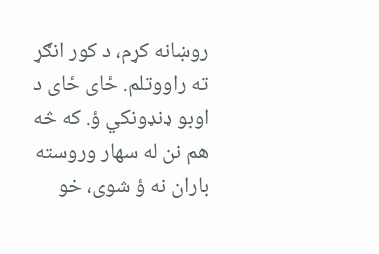روښانه کړم، د کور انګړ ته راووتلم. ځای ځای د اوبو ډنډونکي ؤ. که څه هم نن له سهار وروسته باران نه ؤ شوی، خو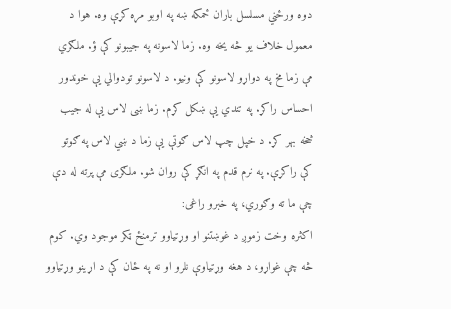دوه ورځني مسلسل باران ځمکه ښه په اوبو مړه کړې وه. هوا د معمول خلاف یو څه یخه وه. زما لاسونه په جیبونو کې ؤ. ملګري مې زما مخ په دواړو لاسونو کې ونیو. د لاسونو تودوالي یې خوندور احساس راکړ. په تندي یې ښکل کړم. زما ښی لاس یې له جیب څخه بهر کړ. د خپل چپ لاس ګوتې یې زما د ښي لاس په ګوتو کې راکړې. په نرم قدم په انګړ کې روان شو. ملګری مې پرته له دې چې ما ته وګوري، په خبرو راغی:
اکثره وخت زموږ د غوښتنو او وړتیاوو ترمنځ ټکر موجود وي. کوم څه چې غواړو، د هغه وړتیاوې نلرو او نه په ځان کې د اړینو وړتیاوو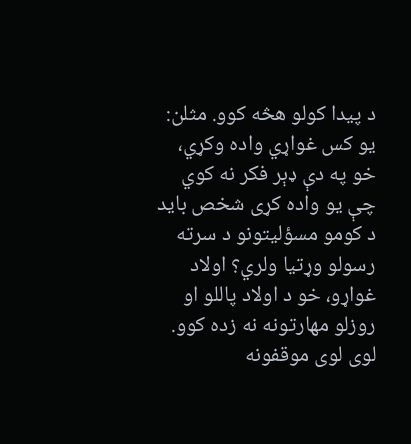د پیدا کولو هڅه کوو. مثلن: یو کس غواړي واده وکړي، خو په دې ډېر فکر نه کوي چې یو واده کړی شخص باید د کومو مسؤلیتونو د سرته رسولو وړتیا ولري؟ اولاد غواړو، خو د اولاد پاللو او روزلو مهارتونه نه زده کوو. لوی لوی موقفونه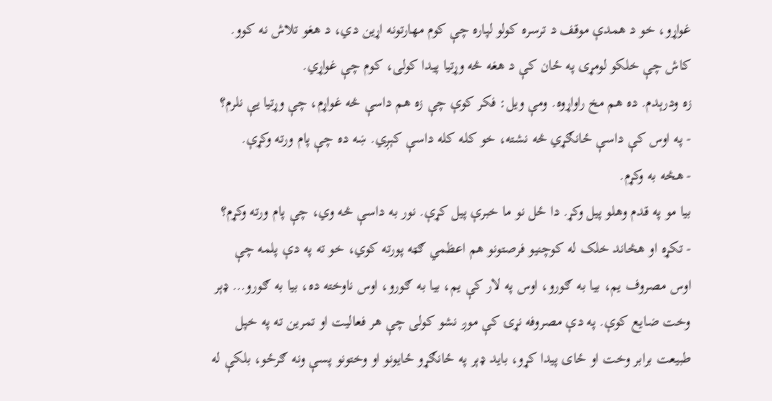غواړو، خو د همدې موقف د ترسره کولو لپاره چې کوم مهارتونه اړین دي، د هغو تلاش نه کوو. کاش چې خلکو لومړی په ځان کې د هغه څه وړتیا پیدا کولی، کوم چې غواړي.
زه ودرېدم. ده هم مخ راواړوه. ومې ویل: فکر کوې چې زه هم داسې څه غواړم، چې وړتیا یې نلرم؟
- په اوس کې داسې ځانګړي څه نشته، خو کله کله داسې کېږي. ښه ده چې پام ورته وکړې.
- هڅه به وکړم.
بیا مو په قدم وهلو پیل وکړ. دا ځل نو ما خبرې پیل کړې. نور به داسې څه وي، چې پام ورته وکړم؟
- تکړه او هڅاند خلک له کوچنیو فرصتونو هم اعظمي ګټه پورته کوي، خو ته په دې پلمه چې اوس مصروف یم، بیا به ګورو، اوس په لار کې یم، بیا به ګورو، اوس ناوخته ده، بیا به ګورو… ډېر وخت ضایع کوې. په دې مصروفه نړۍ کې موږ نشو کولی چې هر فعالیت او تمرین ته په خپل طبیعت برابر وخت او ځای پیدا کړو، باید ډېر په ځانګړو ځایونو او وختونو پسې ونه ګرځو، بلکې له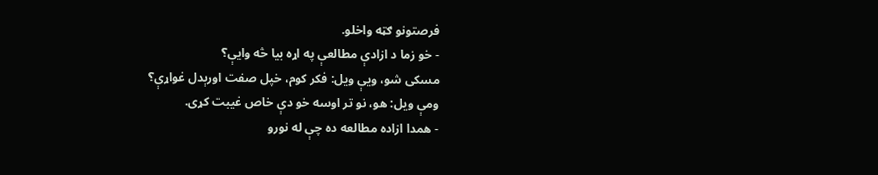فرصتونو ګټه واخلو.
- خو زما د ازادې مطالعې په اړه بیا څه وايې؟
مسکی شو، ویې ویل: فکر کوم، خپل صفت اورېدل غواړې؟
ومې ویل: هو، نو تر اوسه خو دې خاص غیبت کړی.
- همدا ازاده مطالعه ده چې له نورو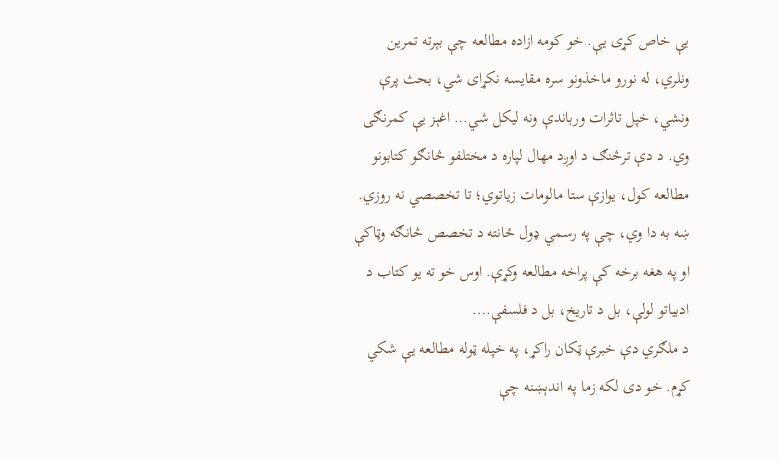یې خاص کړی یې. خو کومه ازاده مطالعه چې بېرته تمرین ونلري، له نورو ماخذونو سره مقایسه نکړای شي، بحث پرې ونشي، خپل تاثرات ورباندې ونه لیکل شي… اغېز یې کمرنګی وي. د دې ترڅنګ د اوږد مهال لپاره د مختلفو څانګو کتابونو مطالعه کول، یوازې ستا مالومات زیاتوي؛ تا تخصصي نه روزي. ښه به دا وي، چې په رسمي ډول ځانته د تخصص څانګه وټاکې او په هغه برخه کې پراخه مطالعه وکړې. اوس خو ته یو کتاب د ادبیاتو لولې، بل د تاریخ، بل د فلسفې….
د ملګري دې خبرې ټکان راکړ، په خپله ټوله مطالعه یې شکي کړم. خو دی لکه زما په اندېښنه چې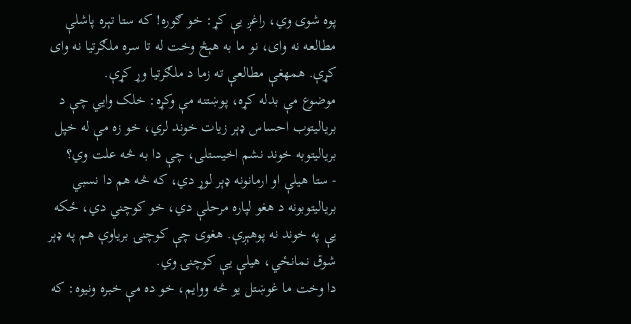پوه شوی وي، راغږ یې کړ: خو ګوره! که ستا تېره پاشلې مطالعه نه وای، نو ما به هېڅ وخت له تا سره ملګرتیا نه وای کړې. همهغې مطالعې ته زما د ملګرتیا وړ کړې.
موضوع مې بدله کړه، پوښتنه مې وکړه: خلک وايي چې د بریالیتوب احساس ډېر زیات خوند لري، خو زه مې له خپل بریالیتوبه خوند نشم اخیستلی، چې دا به څه علت وي؟
- ستا هیلې او ارمانونه ډېر لوړ دي، که څه هم دا نسبي بریالیتوبونه د هغو لپاره مرحلې دي، خو کوچني دي، ځکه یې په خوند نه پوهېږې. هغوۍ چې کوچنۍ بریاوې هم په ډېر شوق نمانځي، هیلې یې کوچنۍ وي.
دا وخت ما غوښتل یو څه ووایم، خو ده مې خبره ونیوه: که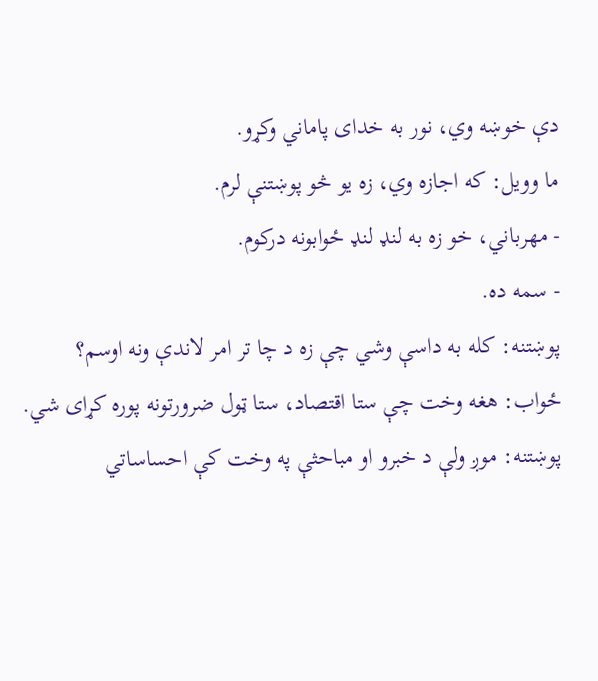دې خوښه وي، نور به خدای پاماني وکړو.
ما وویل: که اجازه وي، زه یو څو پوښتنې لرم.
- مهرباني، خو زه به لنډ لنډ ځوابونه درکوم.
- سمه ده.
پوښتنه: کله به داسې وشي چې زه د چا تر امر لاندې ونه اوسم؟
ځواب: هغه وخت چې ستا اقتصاد، ستا ټول ضرورتونه پوره کړای شي.
پوښتنه: موږ ولې د خبرو او مباحثې په وخت کې احساساتي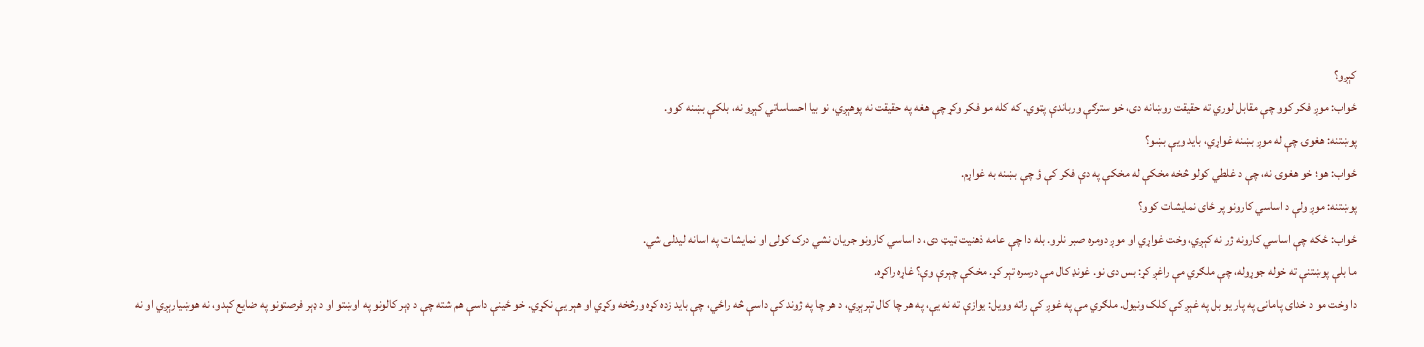کېږو؟
ځواب: موږ فکر کوو چې مقابل لوري ته حقیقت روښانه دی، خو سترګې ورباندې پټوي. که کله مو فکر وکړ چې هغه په حقیقت نه پوهېږي، نو بیا احساساتي کېږو نه، بلکې بښنه کوو.
پوښتنه: هغوۍ چې له موږ بښنه غواړي، باید ویې بښو؟
ځواب: هو؛ خو هغوۍ نه، چې د غلطي کولو څخه مخکې له مخکې په دې فکر کې ؤ چې بښنه به غواړم.
پوښتنه: موږ ولې د اساسي کارونو پر ځای نمایشات کوو؟
ځواب: ځکه چې اساسي کارونه ژر نه کېږي، وخت غواړي او موږ دومره صبر نلرو. بله دا چې عامه ذهنیت ټیټ دی، د اساسي کارونو جریان نشي درک کولی او نمایشات په اسانه لیدلی شي.
ما بلې پوښتنې ته خوله جوړوله، چې ملګري مې راغږ کړ: بس دی نو. غونډ کال مې درسره تېر کړ. مخکې چېرې وې؟ غاړه راکړه.
دا وخت مو د خدای پامانۍ په پار یو بل په غېږ کې کلک ونیول. ملګري مې په غوږ کې راته وویل: یوازې ته نه یې، په هر چا کال تېرېږي، د هر چا په ژوند کې داسې څه راځي، چې باید زده کړه ورڅخه وکړي او هېر یې نکړي. خو ځینې داسې هم شته چې د ډېر کالونو په اوښتو او د ډېر فرصتونو په ضایع کېدو، نه هوښیارېږي او نه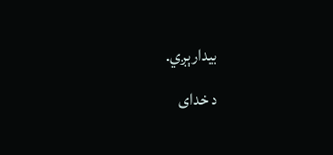بیدارېږي.
د خدای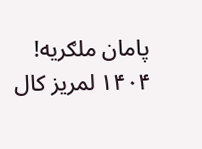پامان ملګریه!
۱۴۰۴ لمریز کال